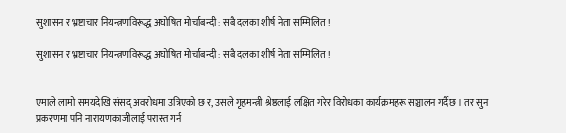सुशासन र भ्रष्टाचार नियन्त्रणविरूद्ध अघोषित मोर्चाबन्दी : सबै दलका शीर्ष नेता सम्मिलित !

सुशासन र भ्रष्टाचार नियन्त्रणविरूद्ध अघोषित मोर्चाबन्दी : सबै दलका शीर्ष नेता सम्मिलित !


एमाले लामो समयदेखि संसद् अवरोधमा उत्रिएको छ र, उसले गृहमन्त्री श्रेष्ठलाई लक्षित गरेर विरोधका कार्यक्रमहरू सञ्चालन गर्दैछ । तर सुन प्रकरणमा पनि नारायणकाजीलाई परास्त गर्न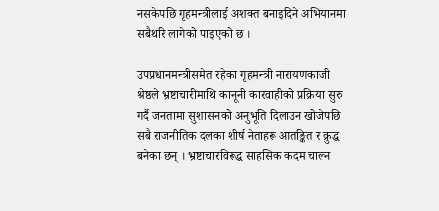नसकेपछि गृहमन्त्रीलाई अशक्त बनाइदिने अभियानमा सबैथरि लागेको पाइएको छ ।

उपप्रधानमन्त्रीसमेत रहेका गृहमन्त्री नारायणकाजी श्रेष्ठले भ्रष्टाचारीमाथि कानूनी कारवाहीको प्रक्रिया सुरु गर्दै जनतामा सुशासनको अनुभूति दिलाउन खोजेपछि सबै राजनीतिक दलका शीर्ष नेताहरू आतङ्कित र क्रुद्ध बनेका छन् । भ्रष्टाचारविरूद्ध साहसिक कदम चाल्न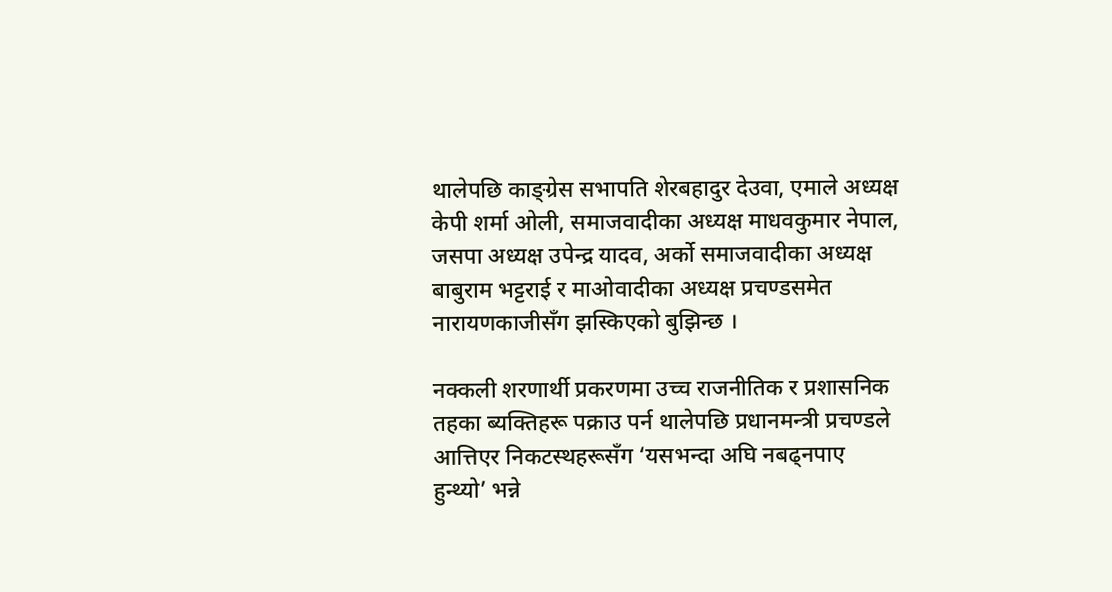थालेपछि काङ्ग्रेस सभापति शेरबहादुर देउवा, एमाले अध्यक्ष केपी शर्मा ओली, समाजवादीका अध्यक्ष माधवकुमार नेपाल, जसपा अध्यक्ष उपेन्द्र यादव, अर्को समाजवादीका अध्यक्ष बाबुराम भट्टराई र माओवादीका अध्यक्ष प्रचण्डसमेत नारायणकाजीसँग झस्किएको बुझिन्छ ।

नक्कली शरणार्थी प्रकरणमा उच्च राजनीतिक र प्रशासनिक तहका ब्यक्तिहरू पक्राउ पर्न थालेपछि प्रधानमन्त्री प्रचण्डले आत्तिएर निकटस्थहरूसँग ‘यसभन्दा अघि नबढ्नपाए हुन्थ्यो’ भन्ने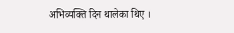अभिव्यक्ति दिन थालेका थिए ।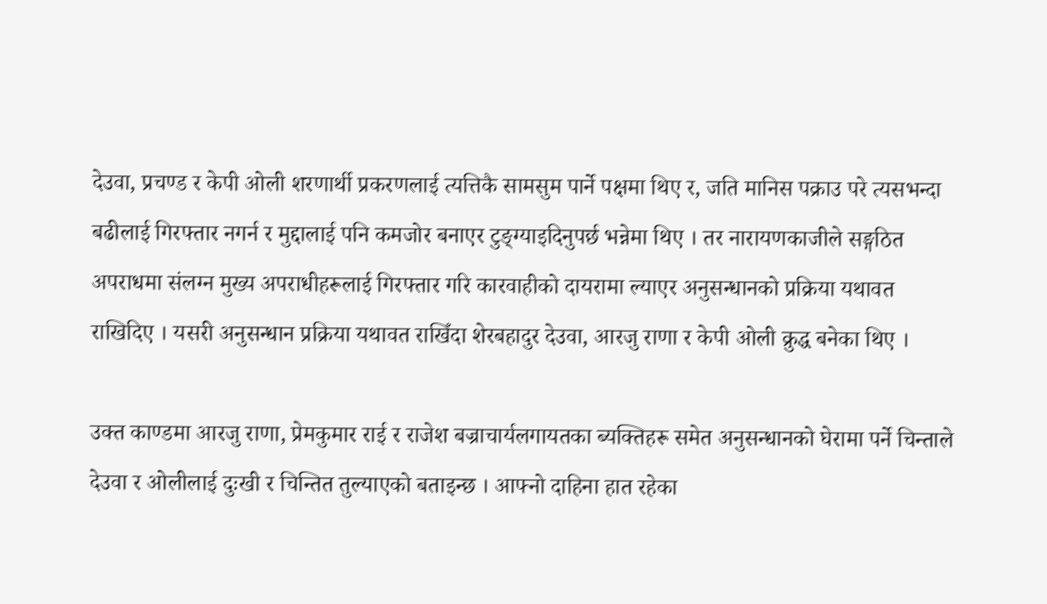देउवा, प्रचण्ड र केपी ओली शरणार्थी प्रकरणलाई त्यत्तिकै सामसुम पार्ने पक्षमा थिए र, जति मानिस पक्राउ परे त्यसभन्दा बढीलाई गिरफ्तार नगर्न र मुद्दालाई पनि कमजोर बनाएर टुङ्ग्याइदिनुपर्छ भन्नेमा थिए । तर नारायणकाजीले सङ्गठित अपराधमा संलग्न मुख्य अपराधीहरूलाई गिरफ्तार गरि कारवाहीको दायरामा ल्याएर अनुसन्धानको प्रक्रिया यथावत राखिदिए । यसरी अनुसन्धान प्रक्रिया यथावत राखिँदा शेरबहादुर देउवा, आरजु राणा र केपी ओली क्रुद्ध बनेका थिए ।

उक्त काण्डमा आरजु राणा, प्रेमकुमार राई र राजेश बज्राचार्यलगायतका ब्यक्तिहरू समेत अनुसन्धानको घेरामा पर्ने चिन्ताले देउवा र ओलीलाई दुःखी र चिन्तित तुल्याएको बताइन्छ । आफ्नो दाहिना हात रहेका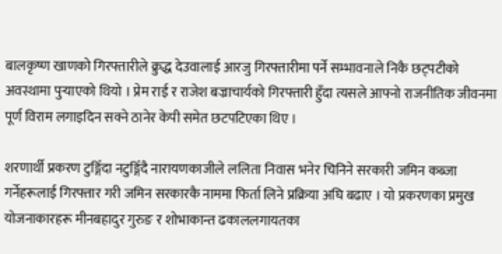बालकृष्ण खाणको गिरफ्तारीले क्रुद्ध देउवालाई आरजु गिरफ्तारीमा पर्ने सम्भावनाले निकै छट्पटीको अवस्थामा पुर्‍याएको थियो । प्रेम राई र राजेश बज्राचार्यको गिरफ्तारी हुँदा त्यसले आफ्नो राजनीतिक जीवनमा पूर्ण विराम लगाइदिन सक्ने ठानेर केपी समेत छटपटिएका थिए ।

शरणार्थी प्रकरण टुङ्गिँदा नटुङ्गिँदै नारायणकाजीले ललिता निवास भनेर चिनिने सरकारी जमिन कब्जा गर्नेहरूलाई गिरफ्तार गरी जमिन सरकारकै नाममा फिर्ता लिने प्रक्रिया अघि बढाए । यो प्रकरणका प्रमुख योजनाकारहरू मीनबहादुर गुरुङ र शोभाकान्त ढकाललगायतका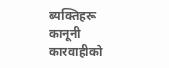ब्यक्तिहरू कानूनी कारवाहीको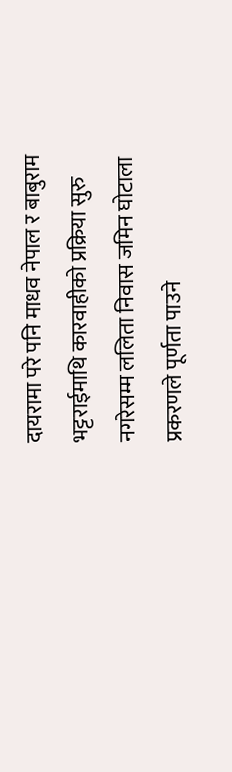दायरामा परे पनि माधव नेपाल र बाबुराम भट्टराईमाथि कारवाहीको प्रक्रिया सुरु नगरेसम्म ललिता निवास जमिन घोटाला प्रकरणले पूर्णता पाउने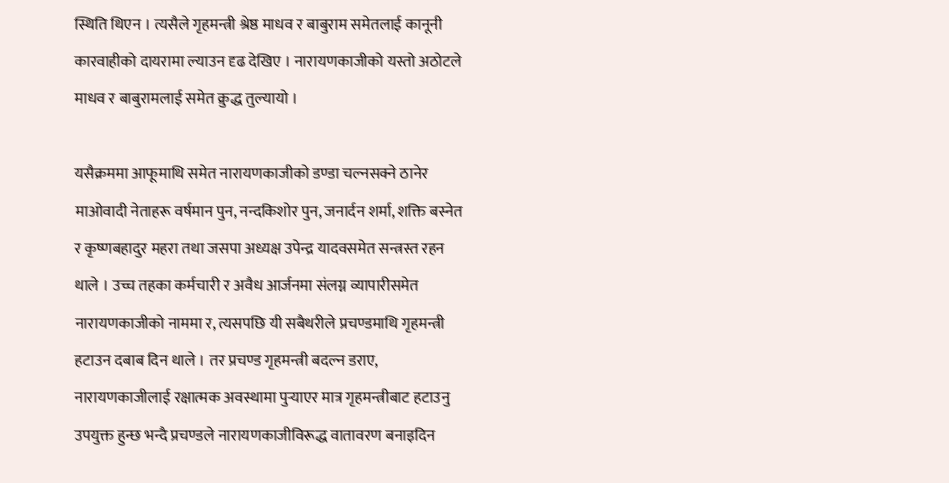स्थिति थिएन । त्यसैले गृहमन्त्री श्रेष्ठ माधव र बाबुराम समेतलाई कानूनी कारवाहीको दायरामा ल्याउन दृढ देखिए । नारायणकाजीको यस्तो अठोटले माधव र बाबुरामलाई समेत क्रुद्ध तुल्यायो ।

यसैक्रममा आफूमाथि समेत नारायणकाजीको डण्डा चल्नसक्ने ठानेर माओवादी नेताहरू वर्षमान पुन, नन्दकिशोर पुन, जनार्दन शर्मा, शक्ति बस्नेत र कृष्णबहादुर महरा तथा जसपा अध्यक्ष उपेन्द्र यादवसमेत सन्त्रस्त रहन थाले । उच्च तहका कर्मचारी र अवैध आर्जनमा संलग्न व्यापारीसमेत नारायणकाजीको नाममा र, त्यसपछि यी सबैथरीले प्रचण्डमाथि गृहमन्त्री हटाउन दबाब दिन थाले । तर प्रचण्ड गृहमन्त्री बदल्न डराए, नारायणकाजीलाई रक्षात्मक अवस्थामा पुर्‍याएर मात्र गृहमन्त्रीबाट हटाउनु उपयुक्त हुन्छ भन्दै प्रचण्डले नारायणकाजीविरूद्ध वातावरण बनाइदिन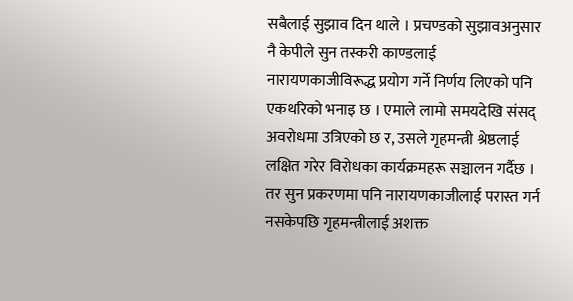सबैलाई सुझाव दिन थाले । प्रचण्डको सुझावअनुसार नै केपीले सुन तस्करी काण्डलाई नारायणकाजीविरूद्ध प्रयोग गर्ने निर्णय लिएको पनि एकथरिको भनाइ छ । एमाले लामो समयदेखि संसद् अवरोधमा उत्रिएको छ र, उसले गृहमन्त्री श्रेष्ठलाई लक्षित गरेर विरोधका कार्यक्रमहरू सञ्चालन गर्दैछ । तर सुन प्रकरणमा पनि नारायणकाजीलाई परास्त गर्न नसकेपछि गृहमन्त्रीलाई अशक्त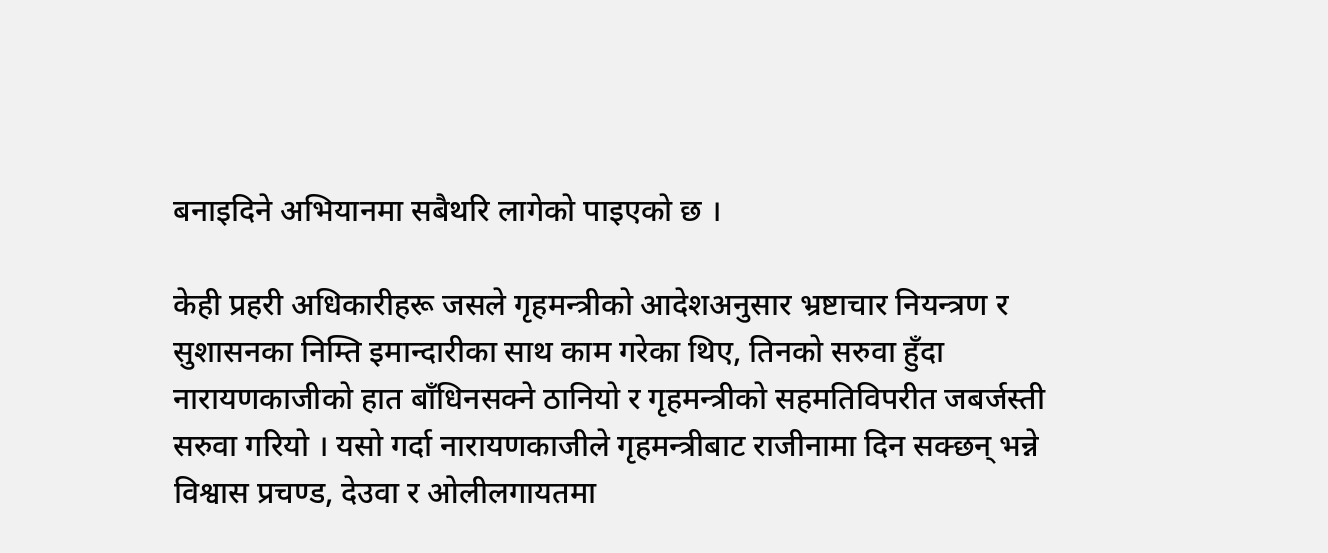बनाइदिने अभियानमा सबैथरि लागेको पाइएको छ ।

केही प्रहरी अधिकारीहरू जसले गृहमन्त्रीको आदेशअनुसार भ्रष्टाचार नियन्त्रण र सुशासनका निम्ति इमान्दारीका साथ काम गरेका थिए, तिनको सरुवा हुँदा नारायणकाजीको हात बाँधिनसक्ने ठानियो र गृहमन्त्रीको सहमतिविपरीत जबर्जस्ती सरुवा गरियो । यसो गर्दा नारायणकाजीले गृहमन्त्रीबाट राजीनामा दिन सक्छन् भन्ने विश्वास प्रचण्ड, देउवा र ओलीलगायतमा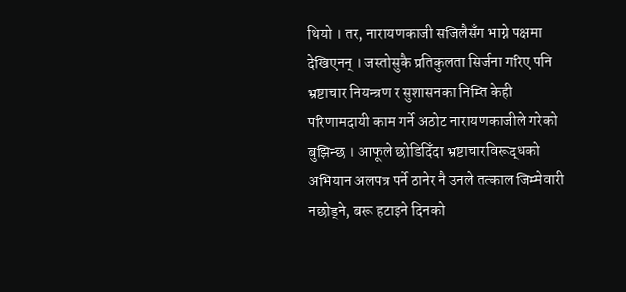थियो । तर, नारायणकाजी सजिलैसँग भाग्ने पक्षमा देखिएनन् । जस्तोसुकै प्रतिकुलता सिर्जना गरिए पनि भ्रष्टाचार नियन्त्रण र सुशासनका निम्ति केही परिणामदायी काम गर्ने अठोट नारायणकाजीले गरेको बुझिन्छ । आफूले छोडिदिँदा भ्रष्टाचारविरूद्धको अभियान अलपत्र पर्ने ठानेर नै उनले तत्काल जिम्मेवारी नछोड्ने, बरू हटाइने दिनको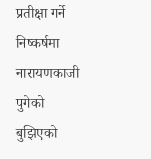प्रतीक्षा गर्ने निष्कर्षमा नारायणकाजी पुगेको बुझिएको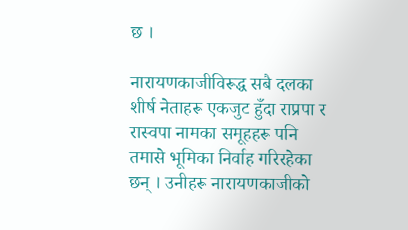छ ।

नारायणकाजीविरूद्ध सबै दलका शीर्ष नेताहरू एकजुट हुँदा राप्रपा र रास्वपा नामका समूहहरू पनि तमासे भूमिका निर्वाह गरिरहेका छन् । उनीहरू नारायणकाजीको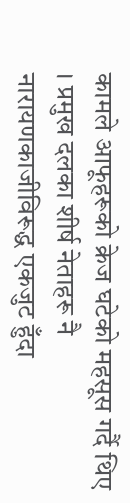कामले आफूहरूको क्रेज घटेको महसूस गर्दै थिए । प्रमुख दलका शीर्ष नेताहरू नै नारायणकाजीविरूद्ध एकजुट हुँदा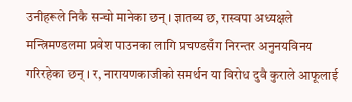उनीहरूले निकै सन्चो मानेका छन् । ज्ञातब्य छ, रास्वपा अध्यक्षले मन्त्रिमण्डलमा प्रवेश पाउनका लागि प्रचण्डसँग निरन्तर अनुनयविनय गरिरहेका छन् । र, नारायणकाजीको समर्थन या विरोध दुवै कुराले आफूलाई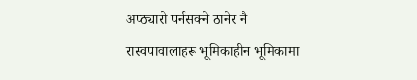अप्ठ्यारो पर्नसक्ने ठानेर नै रास्वपावालाहरू भूमिकाहीन भूमिकामा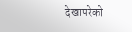देखापरेको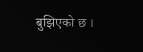बुझिएको छ ।